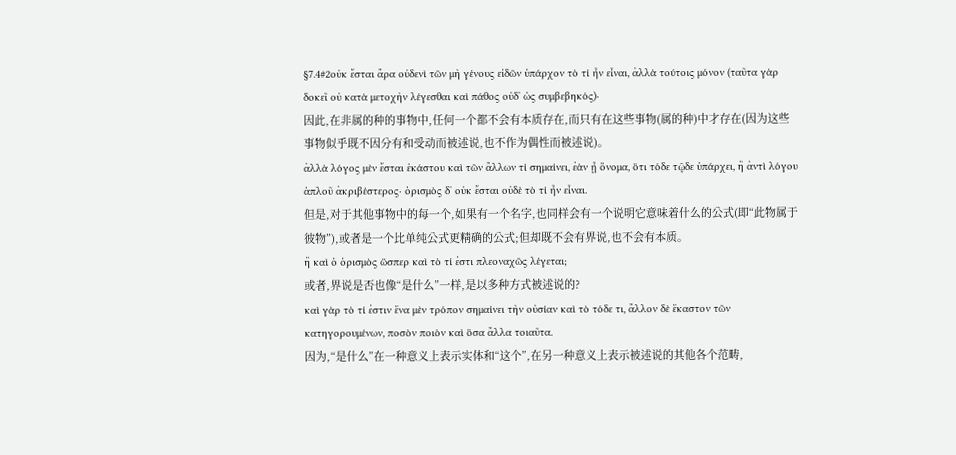§7.4#2οὐκ ἔσται ἄρα οὐδενὶ τῶν μὴ γένους εἰδῶν ὑπάρχον τὸ τί ἦν εἶναι, ἀλλὰ τούτοις μόνον (ταῦτα γὰρ δοκεῖ οὐ κατὰ μετοχὴν λέγεσθαι καὶ πάθος οὐδʼ ὡς συμβεβηκός)·
因此,在非属的种的事物中,任何一个都不会有本质存在,而只有在这些事物(属的种)中才存在(因为这些事物似乎既不因分有和受动而被述说,也不作为偶性而被述说)。
ἀλλὰ λόγος μὲν ἔσται ἑκάστου καὶ τῶν ἄλλων τί σημαίνει, ἐὰν ᾖ ὄνομα, ὅτι τόδε τῷδε ὑπάρχει, ἢ ἀντὶ λόγου ἁπλοῦ ἀκριβέστερος· ὁρισμὸς δʼ οὐκ ἔσται οὐδὲ τὸ τί ἦν εἶναι.
但是,对于其他事物中的每一个,如果有一个名字,也同样会有一个说明它意味着什么的公式(即“此物属于彼物”),或者是一个比单纯公式更精确的公式;但却既不会有界说,也不会有本质。
ἢ καὶ ὁ ὁρισμὸς ὥσπερ καὶ τὸ τί ἐστι πλεοναχῶς λέγεται;
或者,界说是否也像“是什么”一样,是以多种方式被述说的?
καὶ γὰρ τὸ τί ἐστιν ἕνα μὲν τρόπον σημαίνει τὴν οὐσίαν καὶ τὸ τόδε τι, ἄλλον δὲ ἕκαστον τῶν κατηγορουμένων, ποσὸν ποιὸν καὶ ὅσα ἄλλα τοιαῦτα.
因为,“是什么”在一种意义上表示实体和“这个”,在另一种意义上表示被述说的其他各个范畴,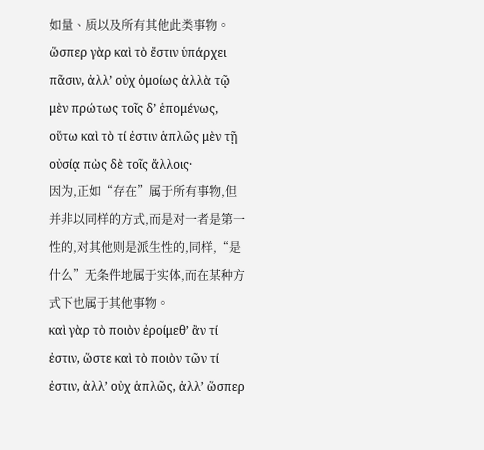如量、质以及所有其他此类事物。
ὥσπερ γὰρ καὶ τὸ ἔστιν ὑπάρχει πᾶσιν, ἀλλʼ οὐχ ὁμοίως ἀλλὰ τῷ μὲν πρώτως τοῖς δʼ ἑπομένως, οὕτω καὶ τὸ τί ἐστιν ἁπλῶς μὲν τῇ οὐσίᾳ πὼς δὲ τοῖς ἄλλοις·
因为,正如“存在”属于所有事物,但并非以同样的方式,而是对一者是第一性的,对其他则是派生性的,同样,“是什么”无条件地属于实体,而在某种方式下也属于其他事物。
καὶ γὰρ τὸ ποιὸν ἐροίμεθʼ ἂν τί ἐστιν, ὥστε καὶ τὸ ποιὸν τῶν τί ἐστιν, ἀλλʼ οὐχ ἁπλῶς, ἀλλʼ ὥσπερ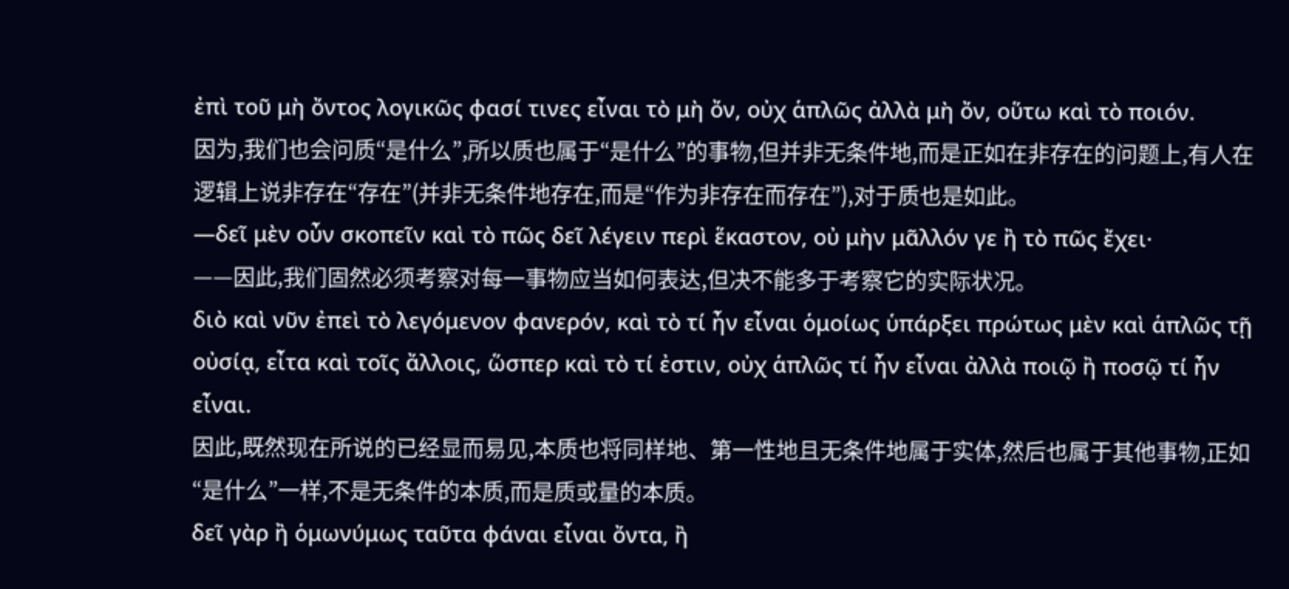ἐπὶ τοῦ μὴ ὄντος λογικῶς φασί τινες εἶναι τὸ μὴ ὄν, οὐχ ἁπλῶς ἀλλὰ μὴ ὄν, οὕτω καὶ τὸ ποιόν.
因为,我们也会问质“是什么”,所以质也属于“是什么”的事物,但并非无条件地,而是正如在非存在的问题上,有人在逻辑上说非存在“存在”(并非无条件地存在,而是“作为非存在而存在”),对于质也是如此。
—δεῖ μὲν οὖν σκοπεῖν καὶ τὸ πῶς δεῖ λέγειν περὶ ἕκαστον, οὐ μὴν μᾶλλόν γε ἢ τὸ πῶς ἔχει·
——因此,我们固然必须考察对每一事物应当如何表达,但决不能多于考察它的实际状况。
διὸ καὶ νῦν ἐπεὶ τὸ λεγόμενον φανερόν, καὶ τὸ τί ἦν εἶναι ὁμοίως ὑπάρξει πρώτως μὲν καὶ ἁπλῶς τῇ οὐσίᾳ, εἶτα καὶ τοῖς ἄλλοις, ὥσπερ καὶ τὸ τί ἐστιν, οὐχ ἁπλῶς τί ἦν εἶναι ἀλλὰ ποιῷ ἢ ποσῷ τί ἦν εἶναι.
因此,既然现在所说的已经显而易见,本质也将同样地、第一性地且无条件地属于实体,然后也属于其他事物,正如“是什么”一样,不是无条件的本质,而是质或量的本质。
δεῖ γὰρ ἢ ὁμωνύμως ταῦτα φάναι εἶναι ὄντα, ἢ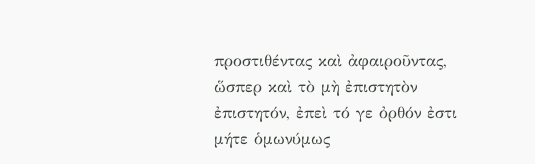προστιθέντας καὶ ἀφαιροῦντας, ὥσπερ καὶ τὸ μὴ ἐπιστητὸν ἐπιστητόν, ἐπεὶ τό γε ὀρθόν ἐστι μήτε ὁμωνύμως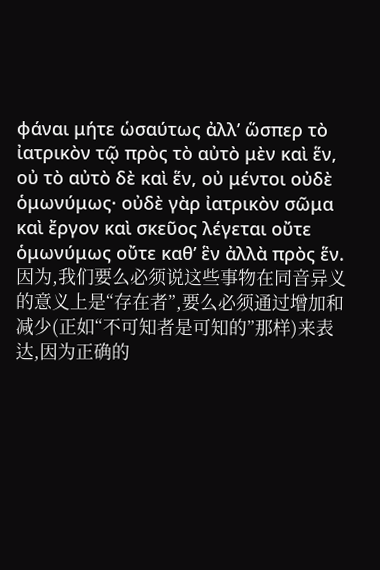φάναι μήτε ὡσαύτως ἀλλʼ ὥσπερ τὸ ἰατρικὸν τῷ πρὸς τὸ αὐτὸ μὲν καὶ ἕν, οὐ τὸ αὐτὸ δὲ καὶ ἕν, οὐ μέντοι οὐδὲ ὁμωνύμως· οὐδὲ γὰρ ἰατρικὸν σῶμα καὶ ἔργον καὶ σκεῦος λέγεται οὔτε ὁμωνύμως οὔτε καθʼ ἓν ἀλλὰ πρὸς ἕν.
因为,我们要么必须说这些事物在同音异义的意义上是“存在者”,要么必须通过增加和减少(正如“不可知者是可知的”那样)来表达,因为正确的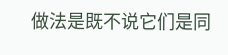做法是既不说它们是同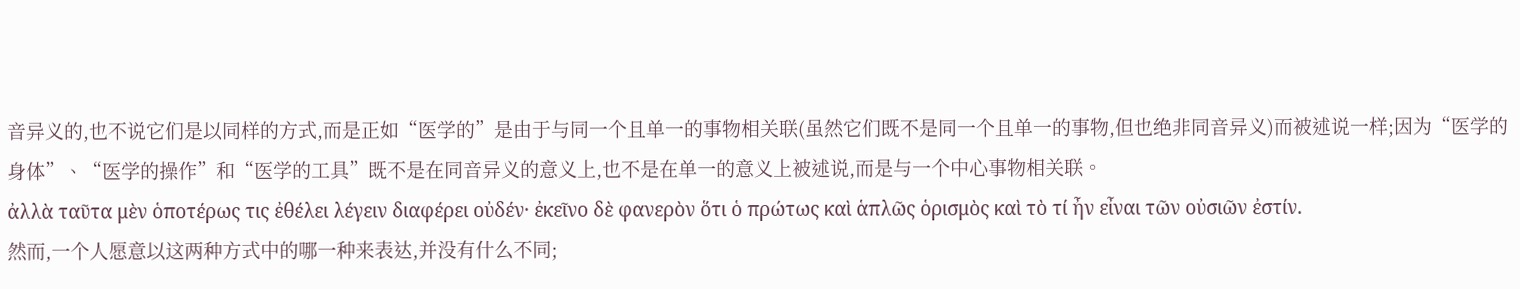音异义的,也不说它们是以同样的方式,而是正如“医学的”是由于与同一个且单一的事物相关联(虽然它们既不是同一个且单一的事物,但也绝非同音异义)而被述说一样;因为“医学的身体”、“医学的操作”和“医学的工具”既不是在同音异义的意义上,也不是在单一的意义上被述说,而是与一个中心事物相关联。
ἀλλὰ ταῦτα μὲν ὁποτέρως τις ἐθέλει λέγειν διαφέρει οὐδέν· ἐκεῖνο δὲ φανερὸν ὅτι ὁ πρώτως καὶ ἁπλῶς ὁρισμὸς καὶ τὸ τί ἦν εἶναι τῶν οὐσιῶν ἐστίν.
然而,一个人愿意以这两种方式中的哪一种来表达,并没有什么不同;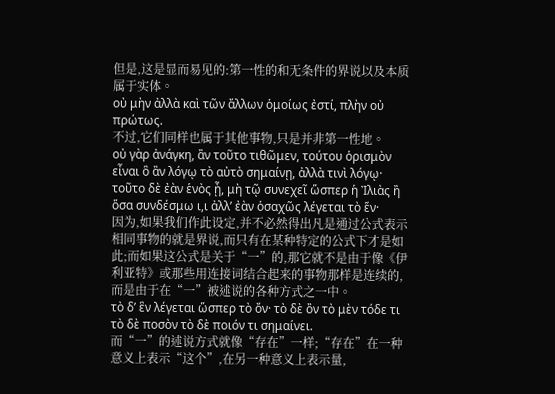但是,这是显而易见的:第一性的和无条件的界说以及本质属于实体。
οὐ μὴν ἀλλὰ καὶ τῶν ἄλλων ὁμοίως ἐστί, πλὴν οὐ πρώτως.
不过,它们同样也属于其他事物,只是并非第一性地。
οὐ γὰρ ἀνάγκη, ἂν τοῦτο τιθῶμεν, τούτου ὁρισμὸν εἶναι ὃ ἂν λόγῳ τὸ αὐτὸ σημαίνῃ, ἀλλὰ τινὶ λόγῳ· τοῦτο δὲ ἐὰν ἑνὸς ᾖ, μὴ τῷ συνεχεῖ ὥσπερ ἡ Ἰλιὰς ἢ ὅσα συνδέσμω ι,ι ἀλλʼ ἐὰν ὁσαχῶς λέγεται τὸ ἕν·
因为,如果我们作此设定,并不必然得出凡是通过公式表示相同事物的就是界说,而只有在某种特定的公式下才是如此;而如果这公式是关于“一”的,那它就不是由于像《伊利亚特》或那些用连接词结合起来的事物那样是连续的,而是由于在“一”被述说的各种方式之一中。
τὸ δʼ ἓν λέγεται ὥσπερ τὸ ὄν· τὸ δὲ ὂν τὸ μὲν τόδε τι τὸ δὲ ποσὸν τὸ δὲ ποιόν τι σημαίνει.
而“一”的述说方式就像“存在”一样;“存在”在一种意义上表示“这个”,在另一种意义上表示量,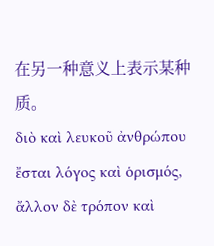在另一种意义上表示某种质。
διὸ καὶ λευκοῦ ἀνθρώπου ἔσται λόγος καὶ ὁρισμός, ἄλλον δὲ τρόπον καὶ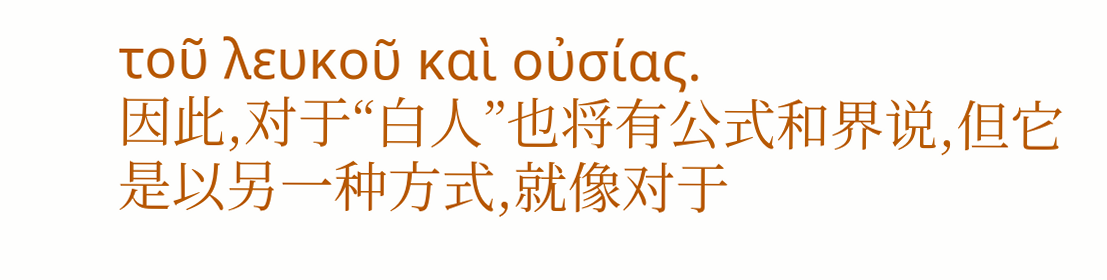τοῦ λευκοῦ καὶ οὐσίας.
因此,对于“白人”也将有公式和界说,但它是以另一种方式,就像对于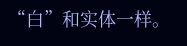“白”和实体一样。